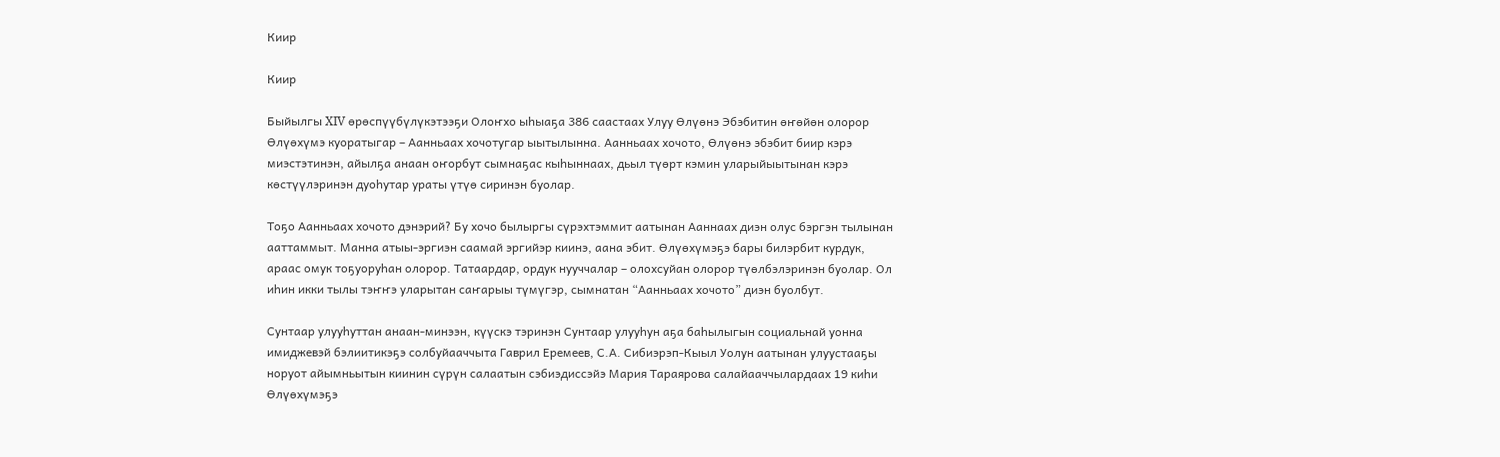Киир

Киир

Быйылгы XIV өрөспүүбүлүкэтээҕи Олоҥхо ыһыаҕа 386 саастаах Улуу Өлүөнэ Эбэбитин өҥөйөн олорор Өлүөхүмэ куоратыгар – Аанньаах хочотугар ыытылынна. Аанньаах хочото, Өлүөнэ эбэбит биир кэрэ миэстэтинэн, айылҕа анаан оҥорбут сымнаҕас кыһыннаах, дьыл түөрт кэмин уларыйыытынан кэрэ көстүүлэринэн дуоһутар ураты үтүө сиринэн буолар.

Тоҕо Аанньаах хочото дэнэрий? Бу хочо былыргы сүрэхтэммит аатынан Ааннаах диэн олус бэргэн тылынан ааттаммыт. Манна атыы-эргиэн саамай эргийэр киинэ, аана эбит. Өлүөхүмэҕэ бары билэрбит курдук, араас омук тоҕуоруһан олорор. Татаардар, ордук нууччалар – олохсуйан олорор түөлбэлэринэн буолар. Ол иһин икки тылы тэҥҥэ уларытан саҥарыы түмүгэр, сымнатан “Аанньаах хочото” диэн буолбут.

Сунтаар улууһуттан анаан-минээн, күүскэ тэринэн Сунтаар улууһун аҕа баһылыгын социальнай уонна имиджевэй бэлиитикэҕэ солбуйааччыта Гаврил Еремеев, С.А. Сибиэрэп-Кыыл Уолун аатынан улуустааҕы норуот айымньытын киинин сүрүн салаатын сэбиэдиссэйэ Мария Тараярова салайааччылардаах 19 киһи Өлүөхүмэҕэ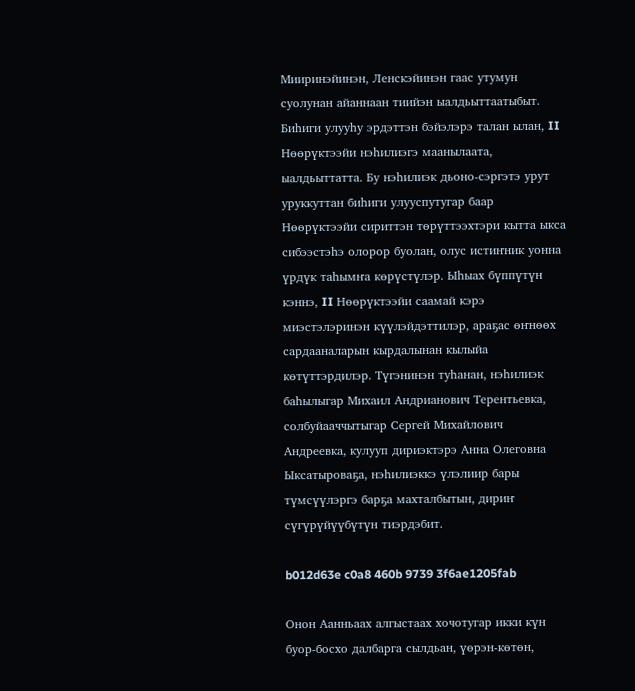Мииринэйинэн, Ленскэйинэн гаас утумун суолунан айаннаан тиийэн ыалдьыттаатыбыт. Биһиги улууһу эрдэттэн бэйэлэрэ талан ылан, II Нөөрүктээйи нэһилиэгэ маанылаата, ыалдьыттатта. Бу нэһилиэк дьоно-сэргэтэ урут уруккуттан биһиги улууспутугар баар Нөөрүктээйи сириттэн төрүттээхтэри кытта ыкса сибээстэһэ олорор буолан, олус истиҥник уонна үрдүк таһымҥа көрүстүлэр. Ыһыах бүппүтүн кэннэ, II Нөөрүктээйи саамай кэрэ миэстэлэринэн күүлэйдэттилэр, араҕас өҥнөөх сардааналарын кырдалынан кылыйа көтүттэрдилэр. Түгэнинэн туһанан, нэһилиэк баһылыгар Михаил Андрианович Терентьевка, солбуйааччытыгар Сергей Михайлович Андреевка, кулууп дириэктэрэ Анна Олеговна Ыксатыроваҕа, нэһилиэккэ үлэлиир бары түмсүүлэргэ барҕа махталбытын, дириҥ сүгүрүйүүбүтүн тиэрдэбит.

b012d63e c0a8 460b 9739 3f6ae1205fab

Онон Аанньаах алгыстаах хочотугар икки күн буор-босхо далбарга сылдьан, үөрэн-көтөн,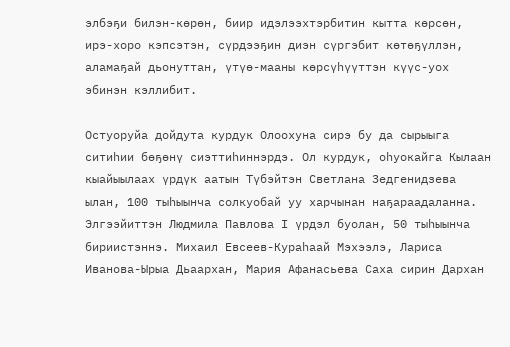элбэҕи билэн-көрөн, биир идэлээхтэрбитин кытта көрсөн, ирэ-хоро кэпсэтэн, сүрдээҕин диэн сүргэбит көтөҕүллэн, аламаҕай дьонуттан, үтүө-мааны көрсүһүүттэн күүс-уох эбинэн кэллибит.

Остуоруйа дойдута курдук Олоохуна сирэ бу да сырыыга ситиһии бөҕөнү сиэттиһиннэрдэ. Ол курдук, оһуокайга Кылаан кыайыылаах үрдүк аатын Түбэйтэн Светлана Зедгенидзева ылан, 100 тыһыынча солкуобай уу харчынан наҕараадаланна. Элгээйиттэн Людмила Павлова I үрдэл буолан, 50 тыһыынча бириистэннэ. Михаил Евсеев-Кураһаай Мэхээлэ, Лариса Иванова-Ырыа Дьаархан, Мария Афанасьева Саха сирин Дархан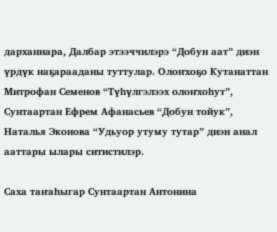дарханнара, Далбар этээччилэрэ “Добун аат” диэн үрдүк наҕарааданы туттулар. Олоҥхоҕо Кутанаттан Митрофан Семенов “Түһүлгэлээх олоҥхоһут”, Сунтаартан Ефрем Афанасьев “Добун тойук”, Наталья Эконова “Удьуор утуму тутар” диэн анал ааттары ылары ситистилэр.

Саха таҥаһыгар Сунтаартан Антонина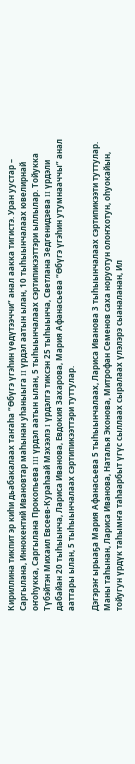Кириллина тикпит эр киһи дьабакалаах таҥаһа “Өбүгэ үгэһин үөдүтээччи” анал аакка тигистэ. Уран уустар – Саргылана, Иннокентий Ивановтар маһынан уһаныыга II үрдэл аатын ылан, 10 тыһыынчалаах ювелирнай оҥоһукка, Саргылана Прокопьева III үрдэл аатын ылан, 5 тыһыынчалаах сэртипикээттэри ыллылар. Тойукка Түбэйтэн Михаил Евсеев-Кураһаай Мэхээлэ I үрдэлгэ тиксэн 25 тыһыынча, Светлана Зедгенидзева II үрдэли дабайан 20 тыһыынча, Лариса Иванова, Евдокия Захарова, Мария Афанасьева “Өбүгэ үгэһин утумнааччы” анал ааттары ылан, 5 тыһыынчалаах сэртипикээттэри туттулар.

Дэгэрэҥ ырыаҕа Мария Афанасьева 5 тыһыынчалаах, Лариса Иванова 3 тыһыынчалаах сэртипикээти туттулар. Маны таһынан, Лариса Иванова, Наталья Эконова, Митрофан Семенов саха норуотун олоҥхотун, оһуокайын, тойугун үрдүк таһымҥа таһаарбыт үгүс сыллаах сыралаах үлэлэрэ сыаналанан, Ил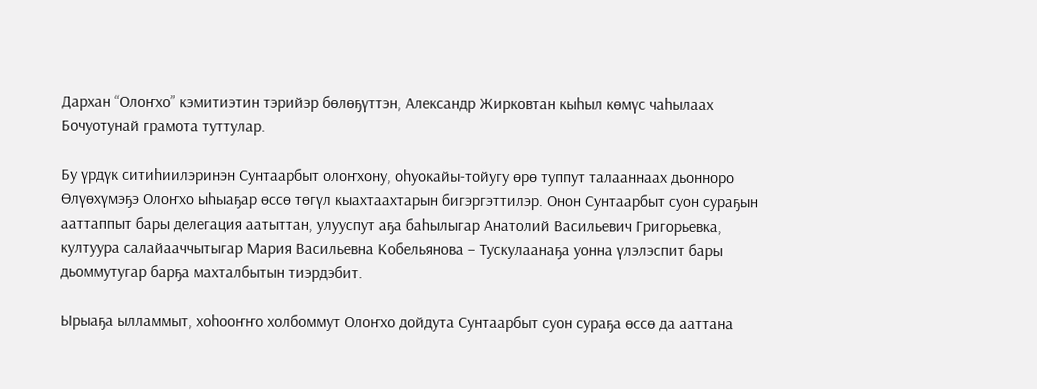Дархан “Олоҥхо” кэмитиэтин тэрийэр бөлөҕүттэн, Александр Жирковтан кыһыл көмүс чаһылаах Бочуотунай грамота туттулар.

Бу үрдүк ситиһиилэринэн Сунтаарбыт олоҥхону, оһуокайы-тойугу өрө туппут талааннаах дьонноро Өлүөхүмэҕэ Олоҥхо ыһыаҕар өссө төгүл кыахтаахтарын бигэргэттилэр. Онон Сунтаарбыт суон сураҕын ааттаппыт бары делегация аатыттан, улууспут аҕа баһылыгар Анатолий Васильевич Григорьевка, култуура салайааччытыгар Мария Васильевна Кобельянова – Тускулаанаҕа уонна үлэлэспит бары дьоммутугар барҕа махталбытын тиэрдэбит.

Ырыаҕа ылламмыт, хоһооҥҥо холбоммут Олоҥхо дойдута Сунтаарбыт суон сураҕа өссө да ааттана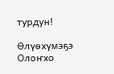турдун!

Өлүөхүмэҕэ Олоҥхо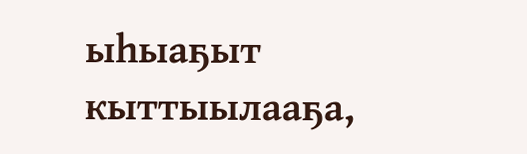ыһыаҕыт кыттыылааҕа,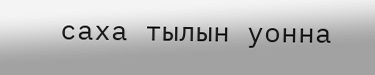саха тылын уонна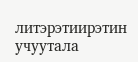литэрэтиирэтин учуутала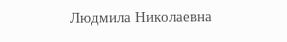Людмила Николаевна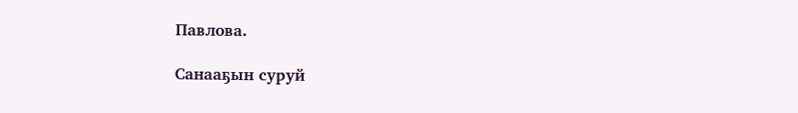Павлова.

Санааҕын суруй